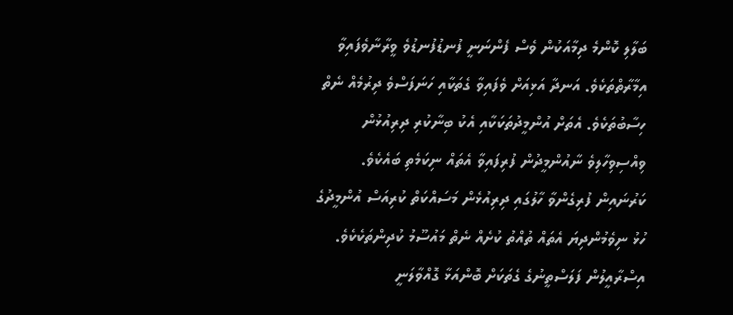ބަލާލި ކޮންމެ ދިމާއަކުން ވެސް ފެންނަނީ ފުނޑުފުނޑުވެ ވީރާނާވެފައިވާ އިމާރާތްތަކެވެ. އަނދާ އަޅިއަށް ވެފައިވާ ގެތަކާއި ހަނަފަސްވެ ދިރުމެއް ނެތް ހިސާބުތަކެވެ. އެތަށް އުންމީދުތަކަކާއި އެކު ބިނާކުރި ދިރިއުޅުން ވިއްސިވިހާލިވެ ނާއުންމީދުން ފުރިފައިވާ އެތައް ނިކަމެތި ބައެކެވެ. ކަރުނައިން ފުރިގެންވާ ހާލުގައި ދިރިއުޅެން މަސައްކަތް ކުރިއަސް އުންމީދުގެ ހުޅު ނިވެމުންދިޔަ އެތައް ތުއްތު ކުށެއް ނެތް މައުސޫމު ކުދިންތަކެކެވެ.
އިސްރާއީލުން ފަލަސްތީނުގެ ގެތަކަށް ބޮންއަޅާ ގޮއްވާލަނީ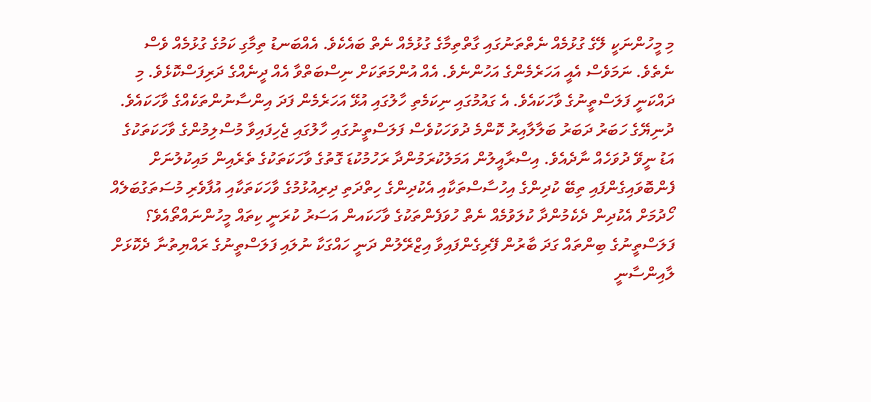މި މީހުންނަކީ ލޭގެ ގުޅުމެއް ނެތްތަނުގައި ގާތްތިމާގެ ގުޅުމެއް ނެތް ބައެކެވެ. އެއްބަނޑު ތިމާގި ކަމުގެ ގުޅުމެއް ވެސް ނެތެވެ. ނަމަވެސް އެއީ އަހަރެމެންގެ އަހުންނެވެ. އެއް އުންމަތަކަށް ނިސްބަތްވާ އެއް ދީނެއްގެ ދަރިފަސްކޮޅެވެ. މި ދައްކަނީ ފަލަސްތީނުގެ ވާހަކައެވެ. އެ ގައުމުގައި ނިކަމެތި ހާލުގައި އުޅޭ އަހަރެމެން ފަދަ އިންސާނުންތަކެއްގެ ވާހަކައެވެ.
ދުނިޔޭގެ ހަބަރު ދަބަރު ބަލާލާއިރު ކޮންމެ ދުވަހަކުވެސް ފަލަސްތީނުގައި ހާލުގައި ޖެހިފައިވާ މުސްލިމުންގެ ވާހަކަތަކުގެ އަޑު ނީވޭ ދުވަހެއް ނާދެއެވެ. އިސްރާއީލުން އަމަލުކުރަމުންދާ ރަހުމުކުޑަ ގޮތުގެ ވާހަކަތަކުގެ ތެރެއިން މައިކުލުނަށް ފެންބޮވައިގެންފައި ތިބޭ ކުދިންގެ އިހުސާސްތަކާއި އެކުދިންގެ ހިތްދަތި ދިރިއުޅުމުގެ ވާހަކަތަކާއި އުފާވެރި މުސަތަގުބަލެއް ހޯދުމަށް އެކުދިން ދެކެމުންދާ ކުލަވުމެއް ނެތް ހުވަފެންތަކުގެ ވާހަކައން އަސަރު ކުރަނީ ކިތައް މީހުންނައްތޯއެވެ؟
ފަލަސްތީނުގެ ބިންތައް ގަދަ ބާރުން ފޭރިގެންފައިވާ އިޒްރޭލުން ދަނީ ހައްގަކާ ނުލައި ފަލަސްތީނުގެ ރައްޔިތުނާ ދެކޮޅަށް ލާއިންސާނީ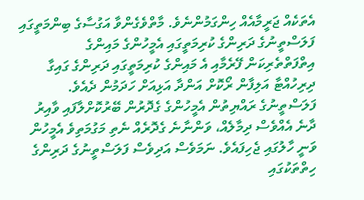އެތަކެއް ޖަރީމާއެއް ހިންގަމުންނެވެ. މާތްވެގެންވާ އަގުސާގެ ބިންމަތީގައި ފަލަސްތީނުގެ ދަރިންގެ ކުރިމަތީގައި އެމީހުންގެ މައިންގެ އިތްފަތްތެރިކަން ފޭރެމާއި އެ މައިންގެ ކުރިމަތީގައި ދަރިންގެ ގައިގާ ދިރިހުއްޓާ އަލިފާން ރޯކޮށް އަންދާ އަޅިއަށް ހަދަމުން ދެއެވެ. ފަލަސްތީނުގެ ރައްޔިތުން އެމީހުންގެ ގެދޮރުން ބޭރުކޮށްލާފައި ވާއިރު ދާނެ އެއްވެސް ދިމާލެއް، ވަންނާނެ ގެދޮރެއް ނެތި މަގުމަތިވެ އެމީހުން ވަނީ ހާލުގައި ޖެހިފައެވެ. ނަމަވެސް އަދިވެސް ފަލަސްތީނުގެ ދަރިންގެ ހިތްތަކުގައި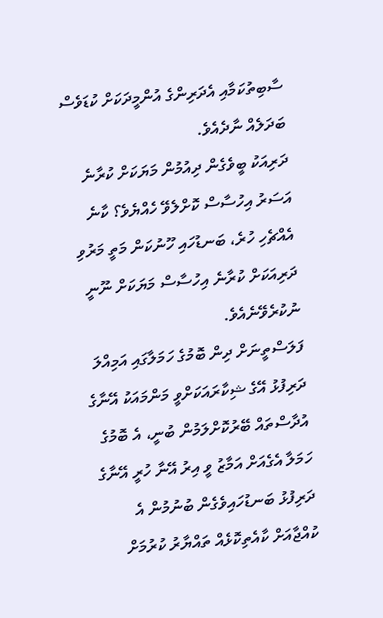ސާބިތުކަމާއި އެދަރިންގެ އުންމީދަކަށް ކުޑަވެސް ބަދަލެއް ނާދެއެވެ.
ދަރިއަކު ބީވެގެން ދިއުމުން މަޔަކަށް ކުރާނެ އަސަރު އިހުސާސް ކޮށްލެވޭ ހެއްޔެވެ؟ ކާނެ އެއްޗެހި ހުރެ، ބަނޑުހައި ހޫނުކަން މަތީ މަރުވި ދަރިއަކަށް ކުރާނެ އިހުސާސް މަޔަކަށް ނޫނީ ނުކުރެވޭނެއެވެ.
ފަލަސްތީނަށް ދިން ބޮމުގެ ހަމަލާގައި އަމިއްލަ ދަރިފުޅު އޭގެ ޝިކާރައަކަށްވީ މަންމައަކު އޭނާގެ އުދާސްތައް ބޭރުކޮށްލަމުން ބުނީ، އެ ބޮމުގެ ހަމަލާ އެގެއަށް އަމާޒު ވީ އިރު އޭނާ ހުރީ އޭނާގެ ދަރިފުޅު ބަނޑުހައިވެގެން ބުނުމުން އެ ކުއްޖާއަށް ކާއެތިކޮޅެއް ތައްޔާރު ކުރުމަށް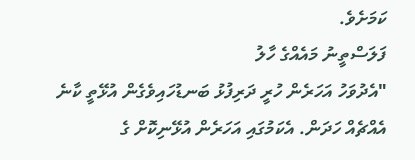ކަމަށެވެ.
ފަލަސްތީނު މައެއްގެ ހާލު
"އެދުވަހު އަހަރެން ހުރީ ދަރިފުޅު ބަނޑުހައިވެގެން އުޅޭތީ ކާނެ އެއްޗެއް ހަދަން. އެކަމުގައި އަހަރެން އުޅޭނިކޮށް ގެ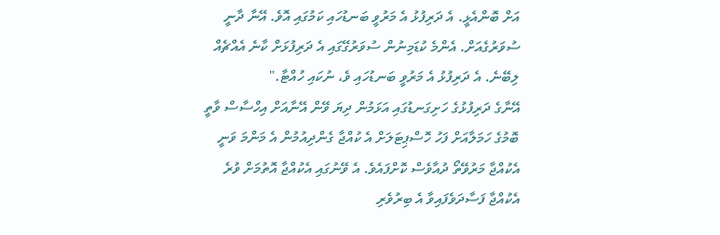އަށް ބޮންއެޅީ. އެ ދަރިފުޅު އެ މަރުވީ ބަނޑުހައި ކަމުގައި އޮވެ. އޭނާ ދާނީ ސުވަރުގެއަށް. އެންމެ ކުޑަމިނުން ސުވަރުގޭގައި އެ ދަރިފުޅަށް ކާނެ އެއްޗެއް ލިބޭނެ. އެ ދަރިފުޅު އެ މަރުވީ ބަނޑުހައި ވެ، ނުކައި ހުއްޓާ."
އޭނާގެ ދަރިފުޅުގެ ހަށިގަނޑުގައި އަޅަމުން ދިޔަ ވޭން އޭނާއަށް އިހްސާސް ވާތީ ބޮމުގެ ހަމަލާއަށް ފަހު ހޮސްޕިޓަލަށް އެ ކުއްޖާ ގެންދިއުމުން އެ މަންމަ ވަނީ އެކުއްޖާ މަރުވޭތޯ ދުއާވެސް ކޮށްފައެވެ. އެ ވޭނުގައި އެކުއްޖާ އޮތުމަށް ވުރެ އެކުއްޖާ ފަސާދަވެފައިވާ އެ ބިރުވެރި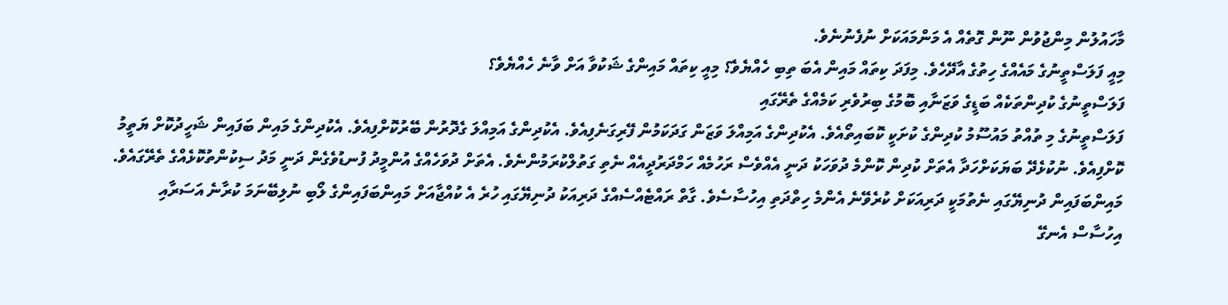މާހައުލުން މިންޖުވުން ނޫން ގޮތެއް އެ މަންމައަކަށް ނުފެނުނެވެ.
މިއީ ފަލަސްތީނުގެ މައެއްގެ ހިތުގެ އާދޭހެވެ. މިފަދަ ކިތައް މައިން އެބަ ތިބި ހެއްޔެވެ؟ މިއީ ކިތައް މައިންގެ ޝަކުވާ އަށް ވާނެ ހެއްޔެވެ؟
ފަލަސްތީނުގެ ކުދިންތަކެއް ބަޑީގެ ވަޒަނާއި ބޮމުގެ ބިރުވެރި ކަމެއްގެ ތެރޭގައި
ފަލަސްތީނުގެ މި ތުއްތު މައުސޫމު ކުދިންގެ ކުށަކީ ކޮބައިތޯއެވެ. އެކުދިންގެ އަމިއްލަ ވަޒަން ގަދަކަމުން ފޭރިގަނެފިއެވެ. އެކުދިންގެ އަމިއްލަ ގެދޮރުން ބޭރުކޮށްފިއެވެ. އެކުދިންގެ މައިން ބަފައިން ޝަހީދުކޮށް ޔަތީމު ކޮށްފިއެވެ. ނުކުޅެދޭ ބަޔަކަށްހަދާ އެތަށް ކުދިން ކޮންމެ ދުވަހަކު ދަނީ އެއްވެސް ރަހުމެއް ހަމްދަރުދީއެއް ނެތި ގަތުލްކުރަމުންނެވެ. އެތަށް ދުވަހެއްގެ އުންމީދު ފުނޑުވެގެން ދަނީ މަދު ސިކުންތުކޮޅެއްގެ ތެރޭގައެވެ.
މައިންބަފައިން ދުނިޔޭގައި ނެތުމަކީ ދަރިއަކަށް ކުރެވޭނެ އެންމެ ހިތްދަތި އިހުސާސެވެ. ގާތް ރައްޓެއްސެއްގެ ދަރިއަކު ދުނިޔޭގައި ހުރެ އެ ކުއްޖާއަށް މައިންބަފައިންގެ ލޯބި ނުލިބޭނަމަ ކުރާނެ އަސަރާއި އިހުސާސް އެނގޭ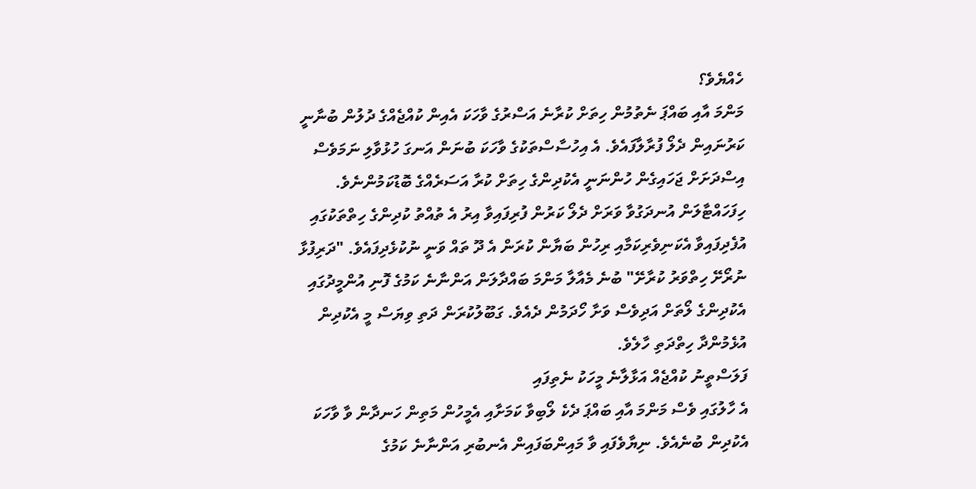ހެއްޔެވެ؟
މަންމަ އާއި ބައްޕަ ނެތުމުން ހިތަށް ކުރާނެ އަސްރުގެ ވާހަކަ އެއިން ކުއްޖެއްގެ ދުލުން ބުނާނީ ކަރުނައިން ދެލޯ ފުރާލާފައެވެ. އެ އިހުސާސްތަކުގެ ވާހަކަ ބުނަން އަނގަ ހުޅުވާލި ނަމަވެސް އިސްދަށަށް ޖަހައިގެން ހުންނަނީ އެކުދިންގެ ހިތަށް ކުރާ އަސަރެއްގެ ބޮޑުކަމުންނެވެ. ހިފަހައްޓާލަން އުނދަގުވާ ވަރަށް ދެލޯ ކަރުން ފުރިފައިވާ އިރު އެ ތުއްތު ކުދިންގެ ހިތްތަކުގައި އުފެދިފައިވާ އެކަނިވެރިކަމާއި ރިހުން ބަޔާން ކުރަން އެ ދޫ ތައް ވަނީ ނުކުޅެދިފައެވެ. "ދަރިފުޅާ ނުރޯށޭ ހިތްވަރު ކުރާށޭ" ބުނެ މެއާލާ މަންމަ ބައްދާލަން އަންނާނެ ކަމުގެ ފޮނި އުންމީދުގައި އެކުދިންގެ ލޯތަށް އަދިވެސް ވަށާ ހޯދަމުން ދެއެވެ. ގަބޫލުކުރަން ދަތި ވިޔަސް މީ އެކުދިން އުޅެމުންދާ ހިތްދަތި ހާލެވެ.
ފަލަސްތީނު ކުއްޖެއް އަޅާލާނެ މީހަކު ނެތިފައި
އެ ހާލުގައި ވެސް މަންމަ އާއި ބައްޕަ ދެކެ ލޯބިވާ ކަމަށާއި އެމީހުން މަތިން ހަނދާން ވާ ވާހަކަ އެކުދިން ބުނެއެވެ. ނިޔާވެފައި ވާ މައިންބަފައިން އެނބުރި އަންނާނެ ކަމުގެ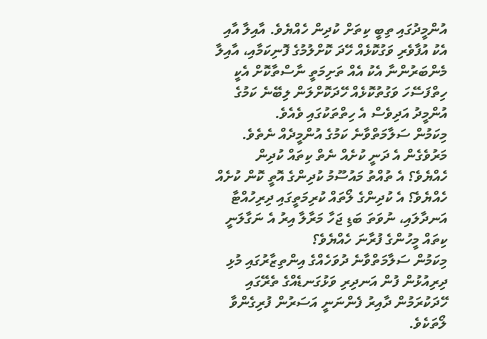އުންމީދުގައި ތިބީ ކިތަށް ކުދިން ހެއްޔެވެ. އާއިލާ އާއި އެކު އުފާވެރި ވަގުކޮޅެއް ހޭދަ ކޮށްލުމުގެ ފޮނިކަމާއި، އާއިލާ މެންބަރުންނާ އެކު އެއް ތަށިމަތީ ނާސްތާކޮށް އެކީ ހިތްފަސޭހަ ވަގުތުކޮޅެއް ހޭދަކޮށްލަން ލިބޭނެ ކަމުގެ އުންމީދު އަދިވެސް އެ ހިތްތަކުގައި ވެއެވެ.
މިކަމުން ސަލާމަތްވާނެ ކަމުގެ އުންމީދެއް ނެތެވެ. މަރުވެގެން އެ ދަނީ ކުށެއް ނެތް ކިތައް ކުދިން ހެއްޔެވެ؟ އެ ތުއްތު މައުސޫމު ކުދިންގެ އޮތީ ކޮން ކުށެއް ހެއްޔެވެ؟ އެ ކުދިންގެ ލޯތައް ކުރިމަތީގައި ދިރިހުއްޓާ އަނދާލައި، ނުވަތަ ބަޑި ޖަހާ މަރާލާ އިރު އެ ނަގާލަނީ ކިތައް މީހުންގެ ފުރާނަ ހެއްޔެވެ؟
މިކަމުން ސަލާމަތްވާނެ ދުވަހެއްގެ އިންތިޒާރުގައި މުޅި ދިރިއުޅުން ފުން އަނދިރި ވަޅުގަނޑެއްގެ ތެރޭގައި ހޭދަކުރަމުން ދާއިރު ފެންނަނީ އަސަރުން ފުރިގެންވާ ލޯތަކެވެ.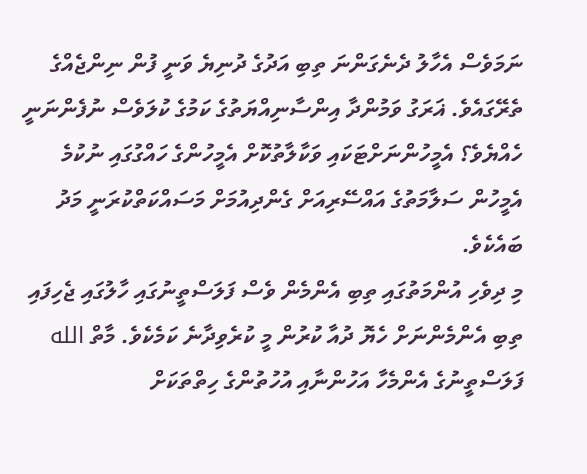ނަމަވެސް އެހާލު ދެނެގަންނަ ތިބި އަދުގެ ދުނިޔެ ވަނީ ފުން ނިންޖެއްގެ ތެރޭގައެވެ. ޣަރަގު ވަމުންދާ އިންސާނިއްޔަތުގެ ކަމުގެ ކުލަވެސް ނުފެންނަނީ ހެއްޔެވެ؟ އެމީހުންނަށްޓަކައި ވަކާލާތުކޮށް އެމީހުންގެ ހައްގުގައި ނުކުމެ އެމީހުން ސަލާމަތުގެ އައްސޭރިއަށް ގެންދިއުމަށް މަސައްކަތްކުރަނީ މަދު ބައެކެވެ.
މި ދިވެހި އުންމަތުގައި ތިބި އެންމެން ވެސް ފަލަސްތީނުގައި ހާލުގައި ޖެހިފައި ތިބި އެންމެންނަށް ހެޔޮ ދުއާ ކުރުން މީ ކުރެވިދާނެ ކަމެކެވެ. މާތް الله ފަލަސްތީނުގެ އެންމެހާ އަހުންނާއި އުހުތުންގެ ހިތްތަކަށް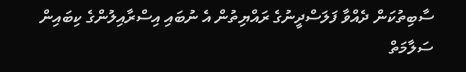ސާބިތުކަން ދެއްވާ ފަލަސްދީނުގެ ރައްޔިތުން އެ ނުބައި އިސްރާއިލުންގެ ކިބައިން ސަލާމަތް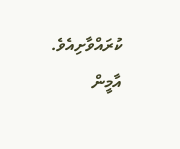ކުރައްވާށިއެވެ. އާމީން